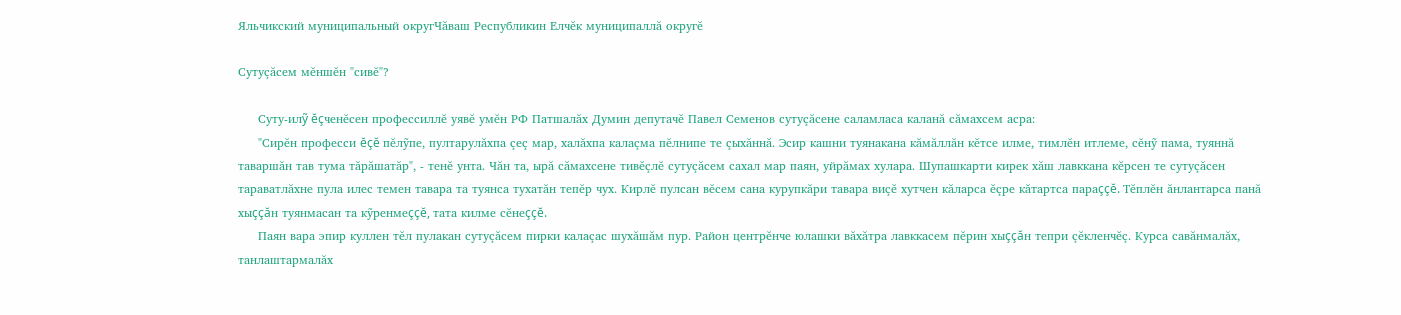Яльчикский муниципальный округЧăваш Республикин Елчĕк муниципаллă округĕ

Сутуçăсем мĕншĕн "сивĕ"?

     Суту-илỹ ĕçченĕсен профессиллĕ уявĕ умĕн РФ Патшалăх Думин депутачĕ Павел Семенов сутуçăсене саламласа каланă сăмахсем асра:
     "Сирĕн професси ĕçĕ пĕлỹпе, пултарулăхпа çеç мар, халăхпа калаçма пĕлнипе те çыхăннă. Эсир кашни туянакана кăмăллăн кĕтсе илме, тимлĕн итлеме, сĕнỹ пама, туяннă таваршăн тав тума тăрăшатăр", - тенĕ унта. Чăн та, ырă сăмахсене тивĕçлĕ сутуçăсем сахал мар паян, уйрăмах хулара. Шупашкарти кирек хăш лавккана кĕрсен те сутуçăсен тараватлăхне пула илес темен тавара та туянса тухатăн тепĕр чух. Кирлĕ пулсан вĕсем сана курупкăри тавара виçĕ хутчен кăларса ĕçре кăтартса параççĕ. Тĕплĕн ăнлантарса панă хыççăн туянмасан та кỹренмеççĕ, тата килме сĕнеççĕ.
     Паян вара эпир куллен тĕл пулакан сутуçăсем пирки калаçас шухăшăм пур. Район центрĕнче юлашки вăхăтра лавккасем пĕрин хыççăн тепри çĕкленчĕç. Курса савăнмалăх, танлаштармалăх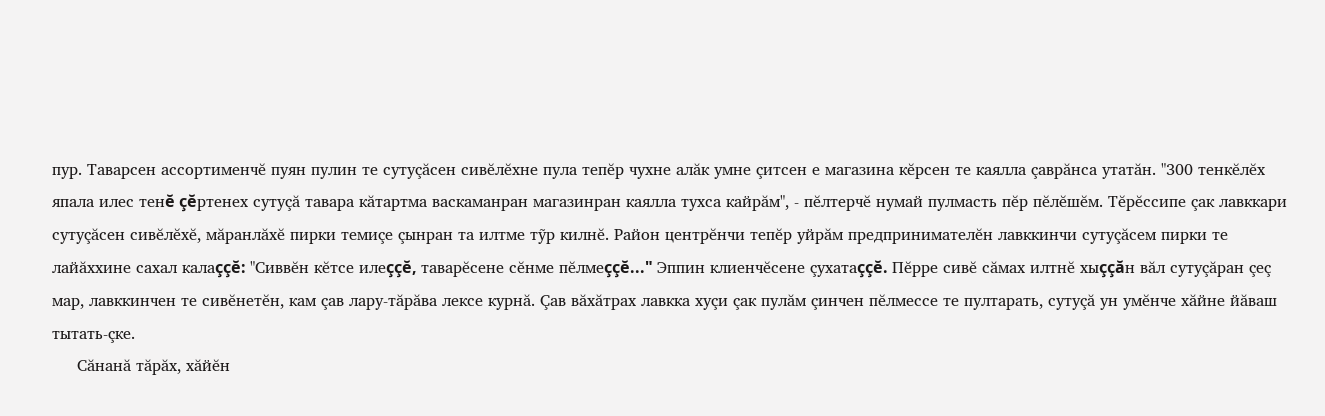пур. Таварсен ассортименчĕ пуян пулин те сутуçăсен сивĕлĕхне пула тепĕр чухне алăк умне çитсен е магазина кĕрсен те каялла çаврăнса утатăн. "300 тенкĕлĕх япала илес тенĕ çĕртенех сутуçă тавара кăтартма васкаманран магазинран каялла тухса кайрăм", - пĕлтерчĕ нумай пулмасть пĕр пĕлĕшĕм. Тĕрĕссипе çак лавккари сутуçăсен сивĕлĕхĕ, мăранлăхĕ пирки темиçе çынран та илтме тỹр килнĕ. Район центрĕнчи тепĕр уйрăм предпринимателĕн лавккинчи сутуçăсем пирки те лайăххине сахал калаççĕ: "Сиввĕн кĕтсе илеççĕ, таварĕсене сĕнме пĕлмеççĕ..." Эппин клиенчĕсене çухатаççĕ. Пĕрре сивĕ сăмах илтнĕ хыççăн вăл сутуçăран çеç мар, лавккинчен те сивĕнетĕн, кам çав лару-тăрăва лексе курнă. Çав вăхăтрах лавкка хуçи çак пулăм çинчен пĕлмессе те пултарать, сутуçă ун умĕнче хăйне йăваш тытать-çке.
     Сăнанă тăрăх, хăйĕн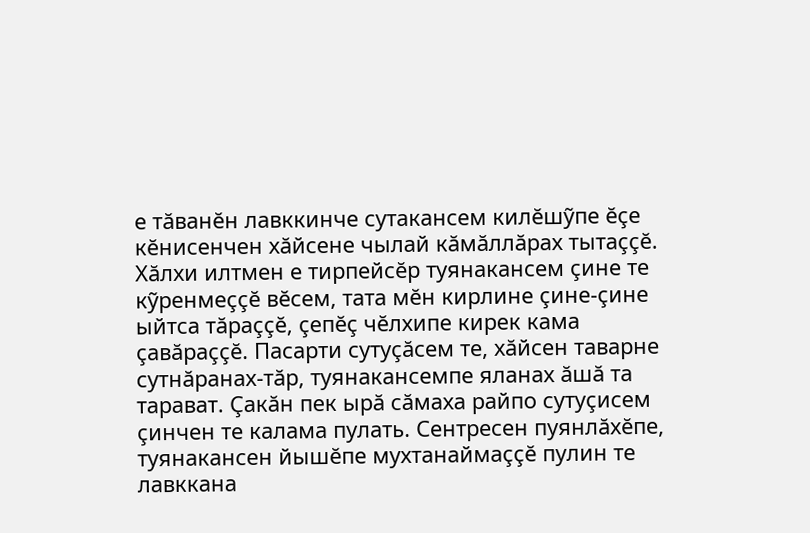е тăванĕн лавккинче сутакансем килĕшỹпе ĕçе кĕнисенчен хăйсене чылай кăмăллăрах тытаççĕ. Хăлхи илтмен е тирпейсĕр туянакансем çине те кỹренмеççĕ вĕсем, тата мĕн кирлине çине-çине ыйтса тăраççĕ, çепĕç чĕлхипе кирек кама çавăраççĕ. Пасарти сутуçăсем те, хăйсен таварне сутнăранах-тăр, туянакансемпе яланах ăшă та тарават. Çакăн пек ырă сăмаха райпо сутуçисем çинчен те калама пулать. Сентресен пуянлăхĕпе, туянакансен йышĕпе мухтанаймаççĕ пулин те лавккана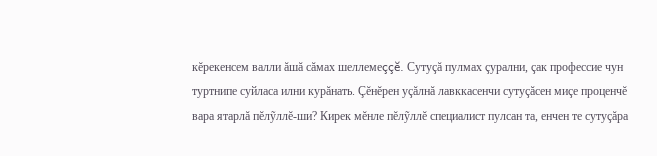кĕрекенсем валли ăшă сăмах шеллемеççĕ. Сутуçă пулмах çурални, çак профессие чун туртнипе суйласа илни курăнать. Çĕнĕрен уçăлнă лавккасенчи сутуçăсен миçе проценчĕ вара ятарлă пĕлỹллĕ-ши? Кирек мĕнле пĕлỹллĕ специалист пулсан та, енчен те сутуçăра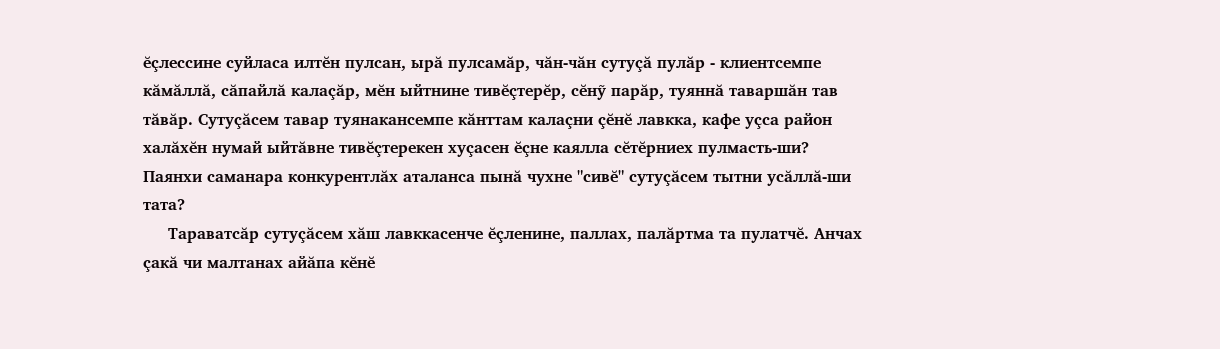ĕçлессине суйласа илтĕн пулсан, ырă пулсамăр, чăн-чăн сутуçă пулăр - клиентсемпе кăмăллă, сăпайлă калаçăр, мĕн ыйтнине тивĕçтерĕр, сĕнỹ парăр, туяннă таваршăн тав тăвăр. Сутуçăсем тавар туянакансемпе кăнттам калаçни çĕнĕ лавкка, кафе уçса район халăхĕн нумай ыйтăвне тивĕçтерекен хуçасен ĕçне каялла сĕтĕрниех пулмасть-ши? Паянхи саманара конкурентлăх аталанса пынă чухне "сивĕ" сутуçăсем тытни усăллă-ши тата?
     Тараватсăр сутуçăсем хăш лавккасенче ĕçленине, паллах, палăртма та пулатчĕ. Анчах çакă чи малтанах айăпа кĕнĕ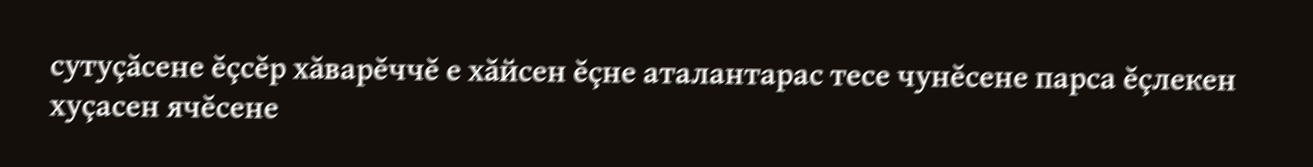сутуçăсене ĕçсĕр хăварĕччĕ е хăйсен ĕçне аталантарас тесе чунĕсене парса ĕçлекен хуçасен ячĕсене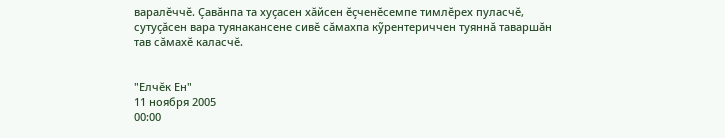варалĕччĕ. Çавăнпа та хуçасен хăйсен ĕçченĕсемпе тимлĕрех пуласчĕ, сутуçăсен вара туянакансене сивĕ сăмахпа кỹрентериччен туяннă таваршăн тав сăмахĕ каласчĕ.


"Елчĕк Ен"
11 ноября 2005
00:00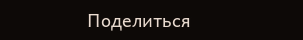Поделиться